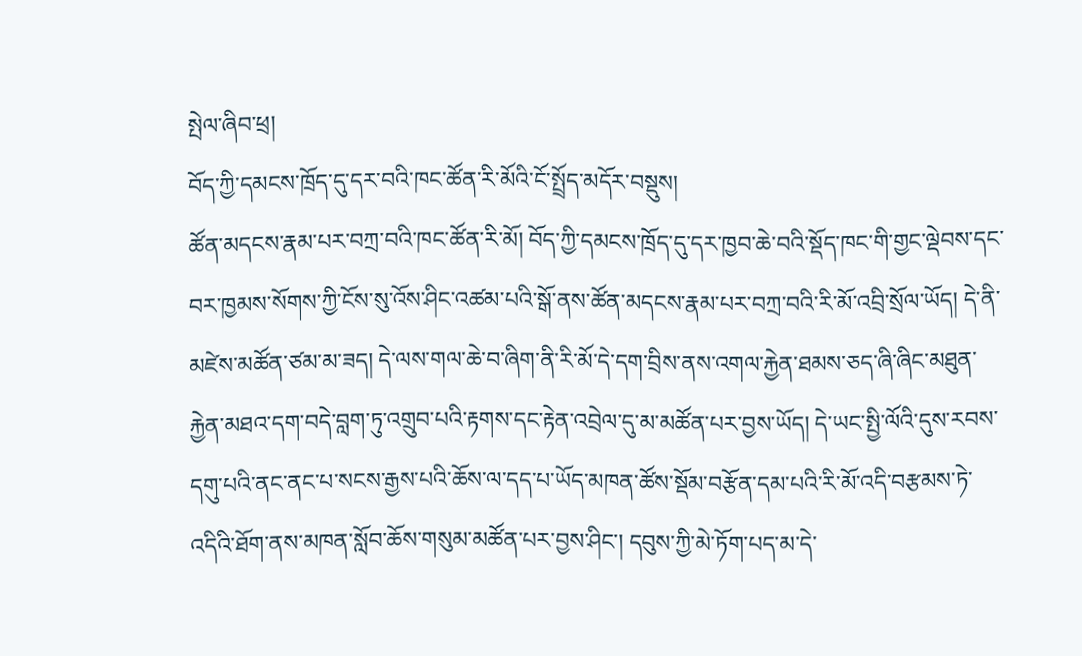སྤེལ་ཞིབ་ཕྲ།
བོད་ཀྱི་དམངས་ཁྲོད་དུ་དར་བའི་ཁང་ཚོན་རི་མོའི་ངོ་སྤྲོད་མདོར་བསྡུས།
ཚོན་མདངས་རྣམ་པར་བཀྲ་བའི་ཁང་ཚོན་རི་མོ། བོད་ཀྱི་དམངས་ཁྲོད་དུ་དར་ཁྱབ་ཆེ་བའི་སྡོད་ཁང་གི་གྱང་ལྡེབས་དང་བར་ཁྱམས་སོགས་ཀྱི་ངོས་སུ་འོས་ཤིང་འཚམ་པའི་སྒོ་ནས་ཚོན་མདངས་རྣམ་པར་བཀྲ་བའི་རི་མོ་འབྲི་སྲོལ་ཡོད། དེ་ནི་མཛེས་མཚོན་ཙམ་མ་ཟད། དེ་ལས་གལ་ཆེ་བ་ཞིག་ནི་རི་མོ་དེ་དག་བྲིས་ནས་འགལ་རྐྱེན་ཐམས་ཅད་ཞི་ཞིང་མཐུན་རྐྱེན་མཐའ་དག་བདེ་བླག་ཏུ་འགྲུབ་པའི་རྟགས་དང་རྟེན་འབྲེལ་དུ་མ་མཚོན་པར་བྱས་ཡོད། དེ་ཡང་སྤྱི་ལོའི་དུས་རབས་དགུ་པའི་ནང་ནང་པ་སངས་རྒྱས་པའི་ཆོས་ལ་དད་པ་ཡོད་མཁན་ཚོས་སྡོམ་བརྩོན་དམ་པའི་རི་མོ་འདི་བརྩམས་ཏེ་འདིའི་ཐོག་ནས་མཁན་སློབ་ཆོས་གསུམ་མཚོན་པར་བྱས་ཤིང་། དབུས་ཀྱི་མེ་ཏོག་པད་མ་དེ་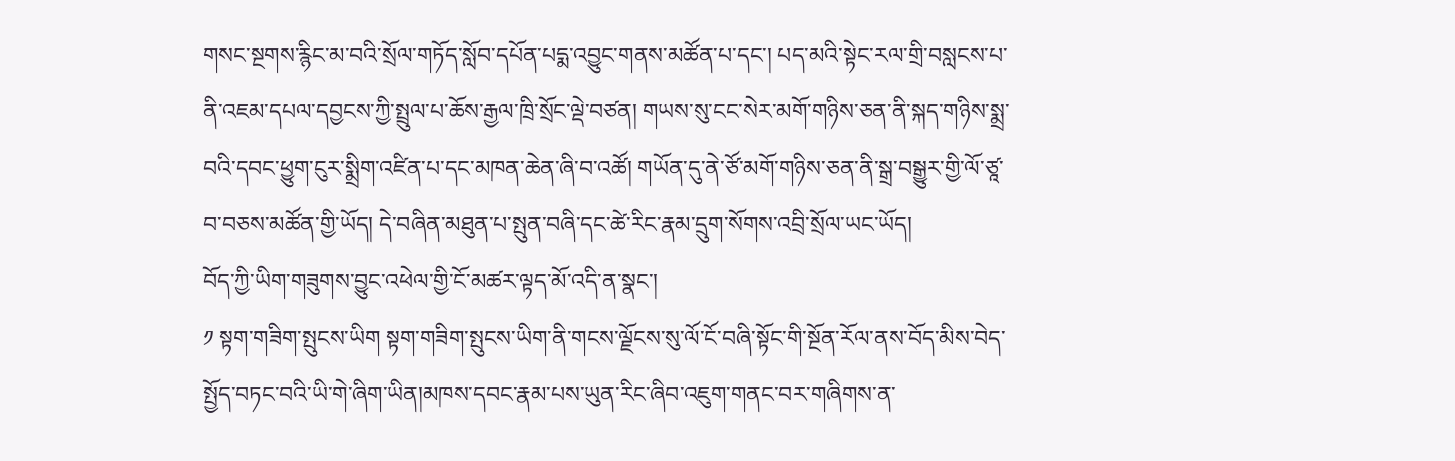གསང་སྔགས་རྙིང་མ་བའི་སྲོལ་གཏོད་སློབ་དཔོན་པདྨ་འབྱུང་གནས་མཚོན་པ་དང་། པད་མའི་སྟེང་རལ་གྲི་བསླངས་པ་ནི་འཇམ་དཔལ་དབྱངས་ཀྱི་སྤྲུལ་པ་ཆོས་རྒྱལ་ཁྲི་སྲོང་ལྡེ་བཙན། གཡས་སུ་ངང་སེར་མགོ་གཉིས་ཅན་ནི་སྐད་གཉིས་སྨྲ་བའི་དབང་ཕྱུག་ངུར་སྨྲིག་འཛིན་པ་དང་མཁན་ཆེན་ཞི་བ་འཚོ། གཡོན་དུ་ནེ་ཙོ་མགོ་གཉིས་ཅན་ནི་སྒྲ་བསྒྱུར་གྱི་ལོ་ཙཱ་བ་བཅས་མཚོན་གྱི་ཡོད། དེ་བཞིན་མཐུན་པ་སྤུན་བཞི་དང་ཚེ་རིང་རྣམ་དྲུག་སོགས་འབྲི་སྲོལ་ཡང་ཡོད།
བོད་ཀྱི་ཡིག་གཟུགས་བྱུང་འཕེལ་གྱི་ངོ་མཚར་ལྟད་མོ་འདི་ན་སྣང་།
༡ སྟག་གཟིག་སྤུངས་ཡིག སྟག་གཟིག་སྤུངས་ཡིག་ནི་གངས་ལྗོངས་སུ་ལོ་ངོ་བཞི་སྟོང་གི་སྔོན་རོལ་ནས་བོད་མིས་བེད་སྤྱོད་བཏང་བའི་ཡི་གེ་ཞིག་ཡིན།མཁས་དབང་རྣམ་པས་ཡུན་རིང་ཞིབ་འཇུག་གནང་བར་གཞིགས་ན་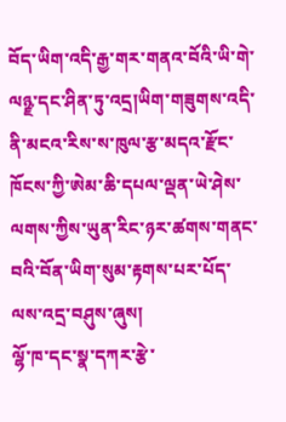བོད་ཡིག་འདི་རྒྱ་གར་གནའ་བོའི་ཡི་གེ་ལཉྫ་དང་ཤིན་ཏུ་འདྲ།ཡིག་གཟུགས་འདི་ནི་མངའ་རིས་ས་ཁུལ་རྩ་མདའ་རྫོང་ཁོངས་ཀྱི་ཨེམ་ཆི་དཔལ་ལྡན་ཡེ་ཤེས་ལགས་ཀྱིས་ཡུན་རིང་ཉར་ཚགས་གནང་བའི་བོན་ཡིག་སུམ་རྟགས་པར་པོད་ལས་འདྲ་བཤུས་ཞུས།
ལྷོ་ཁ་དང་སྣ་དཀར་རྩེ་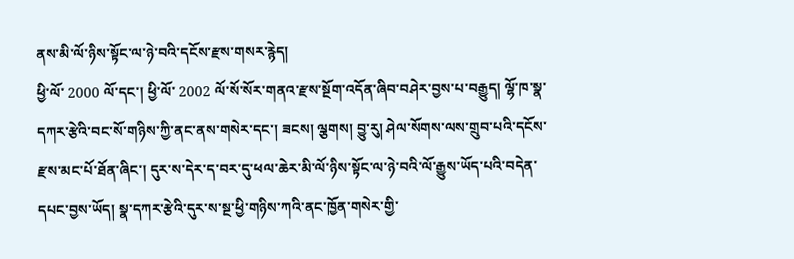ནས་མི་ལོ་ཉིས་སྟོང་ལ་ཉེ་བའི་དངོས་རྫས་གསར་རྙེད།
ཕྱི་ལོ་ 2000 ལོ་དང་། ཕྱི་ལོ་ 2002 ལོ་སོ་སོར་གནའ་རྫས་སྔོག་འདོན་ཞིབ་བཤེར་བྱས་པ་བརྒྱུད། ལྷོ་ཁ་སྣ་དཀར་རྩེའི་བང་སོ་གཉིས་ཀྱི་ནང་ནས་གསེར་དང་། ཟངས། ལྕགས། བྱུ་རུ། ཤེལ་སོགས་ལས་གྲུབ་པའི་དངོས་རྫས་མང་པོ་ཐོན་ཞིང་། དུར་ས་དེར་ད་བར་དུ་ཕལ་ཆེར་མི་ལོ་ཉིས་སྟོང་ལ་ཉེ་བའི་ལོ་རྒྱུས་ཡོད་པའི་བདེན་དཔང་བྱས་ཡོད། སྣ་དཀར་རྩེའི་དུར་ས་སྔ་ཕྱི་གཉིས་ཀའི་ནང་ཁྱོན་གསེར་གྱི་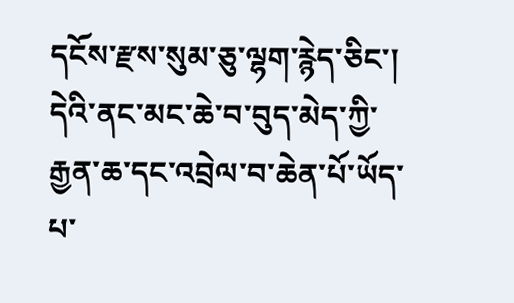དངོས་རྫས་སུམ་ཅུ་ལྷག་རྙེད་ཅིང་། དེའི་ནང་མང་ཆེ་བ་བུད་མེད་ཀྱི་རྒྱན་ཆ་དང་འབྲེལ་བ་ཆེན་པོ་ཡོད་པ་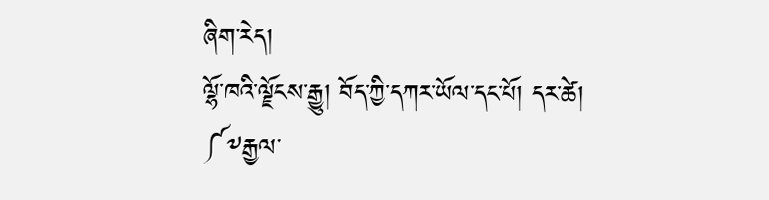ཞིག་རེད།
ལྷོ་ཁའི་ལྗོངས་རྒྱུ། བོད་ཀྱི་དཀར་ཡོལ་དང་པོ། དར་ཚེ།
༼༸རྒྱལ་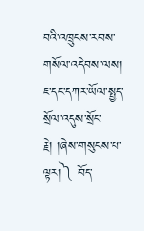བའི་འཁྲུངས་རབས་གསོལ་འདེབས་ལས། ཇ་དང་དཀར་ཡོལ་སྤྱད་སྲོལ་འདུས་སྲོང་རྗེ། །ཞེས་གསུངས་པ་ལྟར།༽ བོད་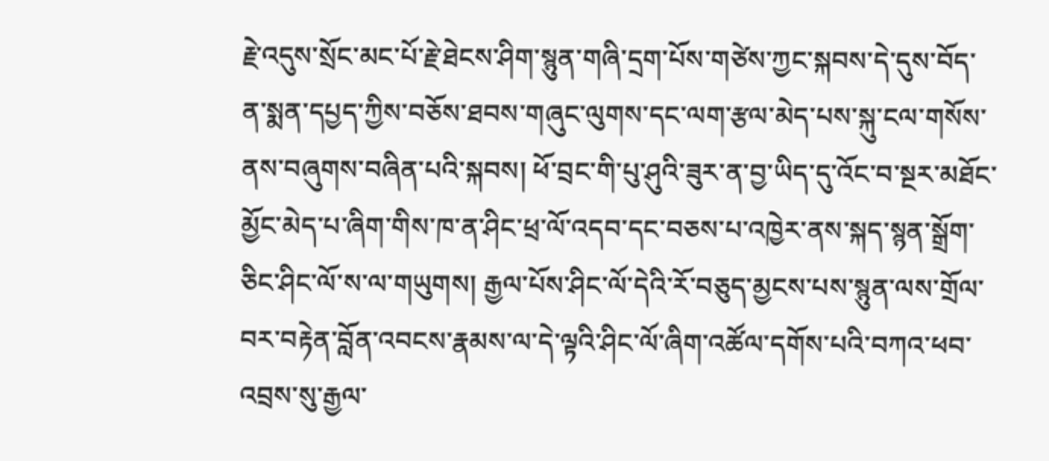རྗེ་འདུས་སྲོང་མང་པོ་རྗེ་ཐེངས་ཤིག་སྙུན་གཞི་དྲག་པོས་གཙེས་ཀྱང་སྐབས་དེ་དུས་བོད་ན་སྨན་དཔྱད་ཀྱིས་བཅོས་ཐབས་གཞུང་ལུགས་དང་ལག་རྩལ་མེད་པས་སྐུ་ངལ་གསོས་ནས་བཞུགས་བཞིན་པའི་སྐབས། ཕོ་བྲང་གི་པུ་ཤུའི་ཟུར་ན་བྱ་ཡིད་དུ་འོང་བ་སྔར་མཐོང་མྱོང་མེད་པ་ཞིག་གིས་ཁ་ན་ཤིང་ཕྲ་ལོ་འདབ་དང་བཅས་པ་འཁྱེར་ནས་སྐད་སྙན་སྒྲོག་ཅིང་ཤིང་ལོ་ས་ལ་གཡུགས། རྒྱལ་པོས་ཤིང་ལོ་དེའི་རོ་བཅུད་མྱངས་པས་སྙུན་ལས་གྲོལ་བར་བརྟེན་བློན་འབངས་རྣམས་ལ་དེ་ལྟའི་ཤིང་ལོ་ཞིག་འཚོལ་དགོས་པའི་བཀའ་ཕབ་འབྲས་སུ་རྒྱལ་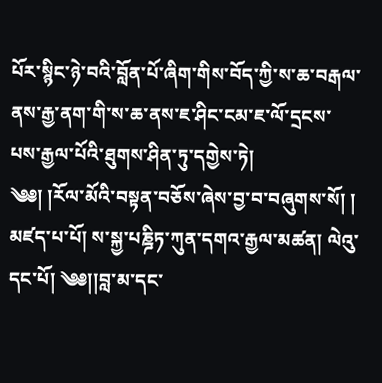པོར་སྙིང་ཉེ་བའི་བློན་པོ་ཞིག་གིས་བོད་ཀྱི་ས་ཆ་བརྒལ་ནས་རྒྱ་ནག་གི་ས་ཆ་ནས་ཇ་ཤིང་ངམ་ཇ་ལོ་དྲངས་པས་རྒྱལ་པོའི་ཐུགས་ཤིན་ཏུ་དགྱེས་ཏེ།
༄༅། །རོལ་མོའི་བསྟན་བཅོས་ཞེས་བྱ་བ་བཞུགས་སོ། །
མཛད་པ་པོ། ས་སྐྱ་པཎྜིཏ་ཀུན་དགའ་རྒྱལ་མཚན། ལེའུ་དང་པོ། ༄༅།།བླ་མ་དང་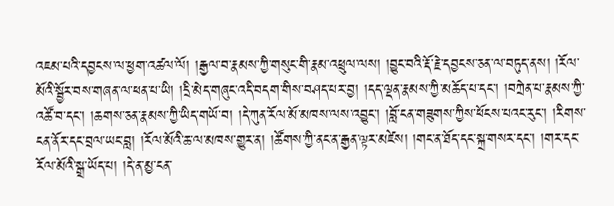འཇམ་པའི་དབྱངས་ལ་ཕྱག་འཚལ་ལོ། །རྒྱལ་བ་རྣམས་ཀྱི་གསུང་གི་རྣམ་འཕྲུལ་ལས། །བྱུང་བའི་རྡོ་རྗེ་དབྱངས་ཅན་ལ་བཏུད་ནས། །རོལ་མོའི་སྦྱོར་བས་གཞན་ལ་ཕན་པ་ཡི། །དྲི་མེད་གཞུང་འདི་བདག་གིས་བཤད་པར་བྱ། །དད་ལྡན་རྣམས་ཀྱི་མཆོད་པ་དང་། །བཀྲེན་པ་རྣམས་ཀྱི་འཚོ་བ་དང་། །ཆགས་ཅན་རྣམས་ཀྱི་ཡིད་གཡོ་བ། །དེ་ཀུན་རོལ་མོ་མཁས་ལས་འབྱུང་། །བློ་ངན་གཟུགས་ཀྱིས་ཕོངས་པའང་རུང་། །རིགས་ངན་ནོར་དང་བྲལ་ཡང་བླ། །རོལ་མོའི་ཆ་ལ་མཁས་གྱུར་ན། །ཚོགས་ཀྱི་ནང་ན་རྒྱན་ལྟར་མཛེས། །གང་ན་ཐོད་དང་སྐྲ་གསར་དང་། །གར་དང་རོལ་མོའི་སྒྲ་ཡོད་པ། །དེ་ན་མྱ་ངན་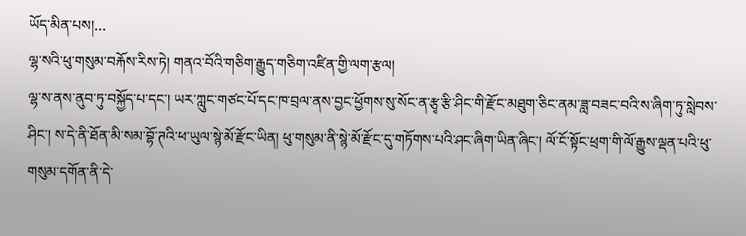ཡོད་མིན་པས།…
ལྷ་སའི་ཕུ་གསུམ་བརྐོས་རིས་ཏེ། གནའ་བོའི་གཅིག་རྒྱུད་གཅིག་འཛིན་གྱི་ལག་རྩལ།
ལྷ་ས་ནས་ནུབ་ཏུ་བསྐྱོད་པ་དང་། ཡར་ཀླུང་གཙང་པོ་དང་ཁ་བྲལ་ནས་བྱང་ཕྱོགས་སུ་སོང་ན་རྩྭ་རྩི་ཤིང་གི་རྫོང་མཐུག་ཅིང་ནམ་ཟླ་བཟང་བའི་ས་ཞིག་ཏུ་སླེབས་ཤིང་། ས་དེ་ནི་ཐོན་མི་སམ་བྷོ་ཊའི་ཕ་ཡུལ་སྙེ་མོ་རྫོང་ཡིན། ཕུ་གསུམ་ནི་སྙེ་མོ་རྫོང་དུ་གཏོགས་པའི་ཤང་ཞིག་ཡིན་ཞིང་། ལོ་ངོ་སྟོང་ཕྲག་གི་ལོ་རྒྱུས་ལྡན་པའི་ཕུ་གསུམ་དགོན་ནི་དེ་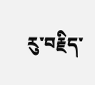རུ་བརྗིད་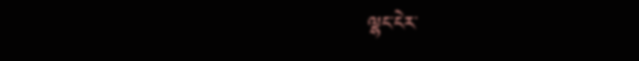ལྷང་ངེར་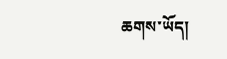ཆགས་ཡོད།